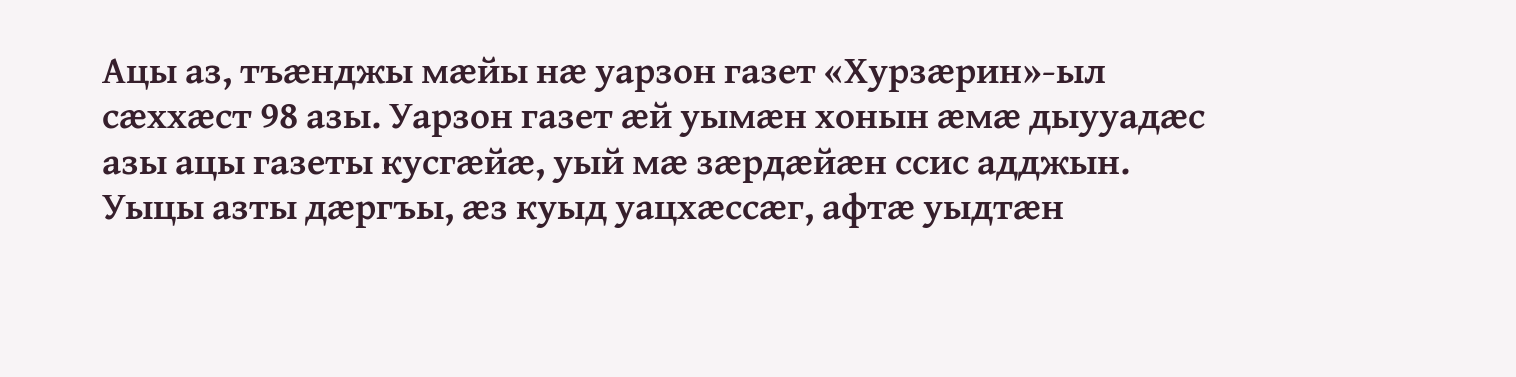Ацы аз, тъæнджы мæйы нæ уарзон газет «Хурзæрин»-ыл сæххæст 98 азы. Уарзон газет æй уымæн хонын æмæ дыууадæс азы ацы газеты кусгæйæ, уый мæ зæрдæйæн ссис адджын. Уыцы азты дæргъы, æз куыд уацхæссæг, афтæ уыдтæн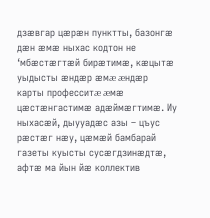дзæвгар цæрæн пунктты, базонгæ дæн æмæ ныхас кодтон не ‘мбæстæгтæй бирæтимæ, кæцытæ уыдысты æндæр æмæ æндæр карты професситæ æмæ цæстæнгастимæ адæймæгтимæ. Иу ныхасæй, дыууадæс азы – цъус рæстæг нæу, цæмæй бамбарай газеты куысты сусæгдзинæдтæ, афтæ ма йын йæ коллектив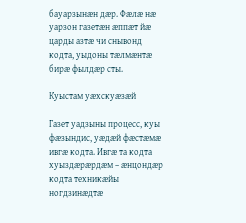бауарзынæн дæр. Фæлæ нæ уарзон газетæн æппæт йæ царды азтæ чи снывонд кодта, уыдоны тæлмæнтæ бирæ фылдæр сты.

Куыстам уæхскуæзæй

Газет уадзыны процесс, куы фæзындис, уæдæй фæстæмæ ивгæ кодта. Ивгæ та кодта хуыздæрæрдæм – æнцондæр кодта техникæйы ногдзинæдтæ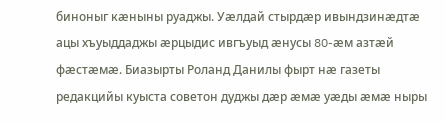биноныг кæныны руаджы. Уæлдай стырдæр ивындзинæдтæ  ацы хъуыддаджы æрцыдис ивгъуыд æнусы 80-æм азтæй фæстæмæ. Биазырты Роланд Данилы фырт нæ газеты редакцийы куыста советон дуджы дæр æмæ уæды æмæ ныры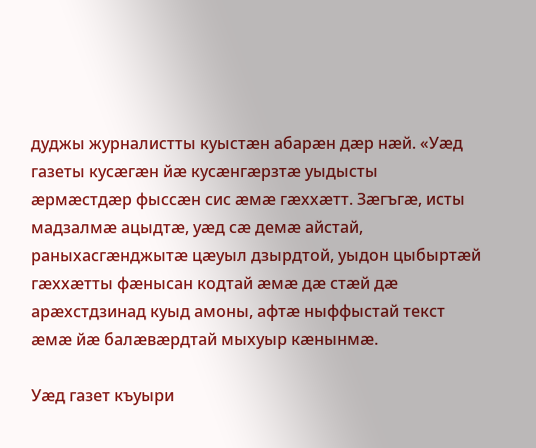дуджы журналистты куыстæн абарæн дæр нæй. «Уæд газеты кусæгæн йæ кусæнгæрзтæ уыдысты æрмæстдæр фыссæн сис æмæ гæххæтт. Зæгъгæ, исты мадзалмæ ацыдтæ, уæд сæ демæ айстай, раныхасгæнджытæ цæуыл дзырдтой, уыдон цыбыртæй гæххæтты фæнысан кодтай æмæ дæ стæй дæ арæхстдзинад куыд амоны, афтæ ныффыстай текст æмæ йæ балæвæрдтай мыхуыр кæнынмæ.

Уæд газет къуыри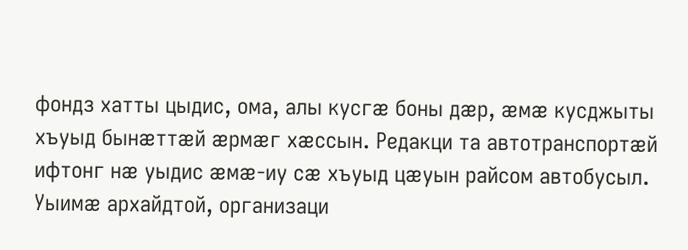фондз хатты цыдис, ома, алы кусгæ боны дæр, æмæ кусджыты хъуыд бынæттæй æрмæг хæссын. Редакци та автотранспортæй ифтонг нæ уыдис æмæ-иу сæ хъуыд цæуын райсом автобусыл. Уыимæ архайдтой, организаци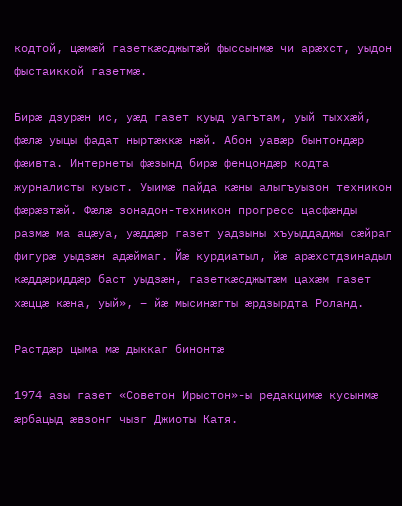кодтой, цæмæй газеткæсджытæй фыссынмæ чи арæхст, уыдон фыстаиккой газетмæ.

Бирæ дзурæн ис, уæд газет куыд уагътам, уый тыххæй, фæлæ уыцы фадат ныртæккæ нæй. Абон уавæр бынтондæр фæивта. Интернеты фæзынд бирæ фенцондæр кодта журналисты куыст. Уыимæ пайда кæны алыгъуызон техникон фæрæзтæй. Фæлæ зонадон-техникон прогресс цасфæнды размæ ма ацæуа, уæддæр газет уадзыны хъуыддаджы сæйраг фигурæ уыдзæн адæймаг. Йæ курдиатыл, йæ арæхстдзинадыл кæддæриддæр баст уыдзæн, газеткæсджытæм цахæм газет хæццæ кæна, уый», – йæ мысинæгты æрдзырдта Роланд.

Растдæр цыма мæ дыккаг бинонтæ

1974 азы газет «Советон Ирыстон»-ы редакцимæ кусынмæ æрбацыд æвзонг чызг Джиоты Катя.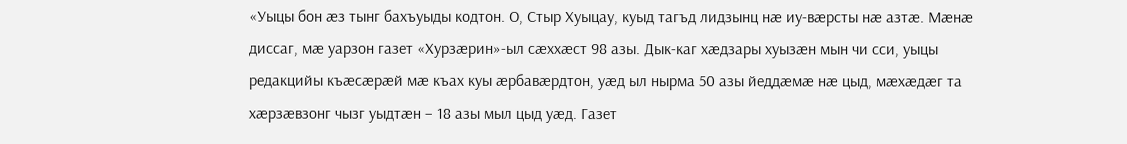«Уыцы бон æз тынг бахъуыды кодтон. О, Стыр Хуыцау, куыд тагъд лидзынц нæ иу-вæрсты нæ азтæ. Мæнæ диссаг, мæ уарзон газет «Хурзæрин»-ыл сæххæст 98 азы. Дык-каг хæдзары хуызæн мын чи сси, уыцы редакцийы къæсæрæй мæ къах куы æрбавæрдтон, уæд ыл нырма 50 азы йеддæмæ нæ цыд, мæхæдæг та хæрзæвзонг чызг уыдтæн – 18 азы мыл цыд уæд. Газет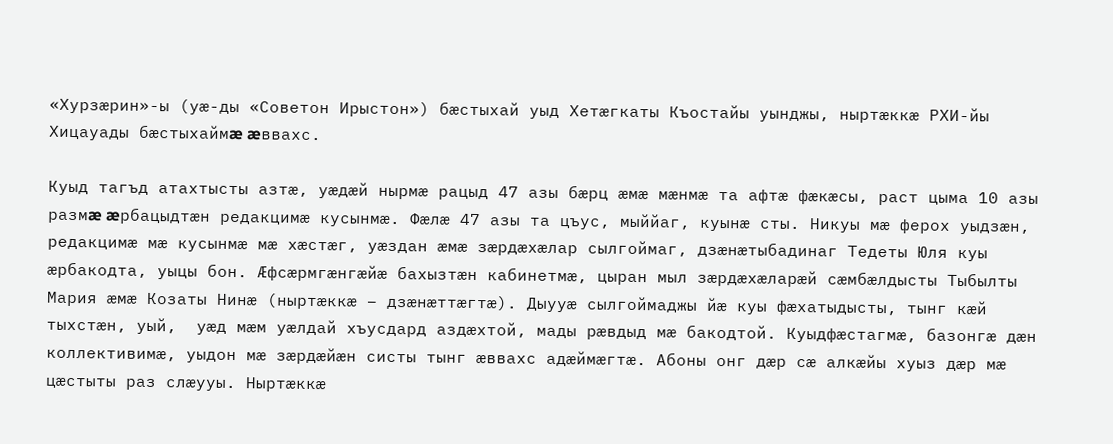«Хурзæрин»-ы (уæ-ды «Советон Ирыстон») бæстыхай уыд Хетæгкаты Къостайы уынджы, ныртæккæ РХИ-йы Хицауады бæстыхаймæ æввахс.

Куыд тагъд атахтысты азтæ, уæдæй нырмæ рацыд 47 азы бæрц æмæ мæнмæ та афтæ фæкæсы, раст цыма 10 азы размæ æрбацыдтæн редакцимæ кусынмæ. Фæлæ 47 азы та цъус, мыййаг, куынæ сты. Никуы мæ ферох уыдзæн, редакцимæ мæ кусынмæ мæ хæстæг, уæздан æмæ зæрдæхæлар сылгоймаг, дзæнæтыбадинаг Тедеты Юля куы æрбакодта, уыцы бон. Æфсæрмгæнгæйæ бахызтæн кабинетмæ, цыран мыл зæрдæхæларæй сæмбæлдысты Тыбылты Мария æмæ Козаты Нинæ (ныртæккæ – дзæнæттæгтæ). Дыууæ сылгоймаджы йæ куы фæхатыдысты, тынг кæй тыхстæн, уый,  уæд мæм уæлдай хъусдард аздæхтой, мады рæвдыд мæ бакодтой. Куыдфæстагмæ, базонгæ дæн коллективимæ, уыдон мæ зæрдæйæн систы тынг æввахс адæймæгтæ. Абоны онг дæр сæ алкæйы хуыз дæр мæ цæстыты раз слæууы. Ныртæккæ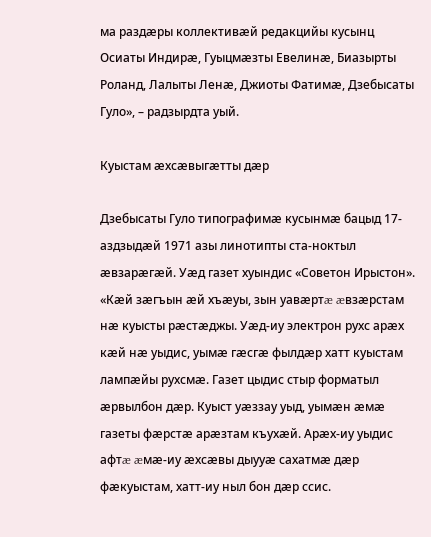ма раздæры коллективæй редакцийы кусынц Осиаты Индирæ, Гуыцмæзты Евелинæ, Биазырты Роланд, Лалыты Ленæ, Джиоты Фатимæ, Дзебысаты Гуло», – радзырдта уый.

Куыстам æхсæвыгæтты дæр

Дзебысаты Гуло типографимæ кусынмæ бацыд 17-аздзыдæй 1971 азы линотипты ста-ноктыл æвзарæгæй. Уæд газет хуындис «Советон Ирыстон». «Кæй зæгъын æй хъæуы, зын уавæртæ æвзæрстам нæ куысты рæстæджы. Уæд-иу электрон рухс арæх кæй нæ уыдис, уымæ гæсгæ фылдæр хатт куыстам лампæйы рухсмæ. Газет цыдис стыр форматыл æрвылбон дæр. Куыст уæззау уыд, уымæн æмæ газеты фæрстæ арæзтам къухæй. Арæх-иу уыдис афтæ æмæ-иу æхсæвы дыууæ сахатмæ дæр фæкуыстам, хатт-иу ныл бон дæр ссис.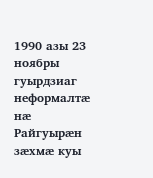1990 азы 23 ноябры гуырдзиаг неформалтæ нæ Райгуырæн зæхмæ куы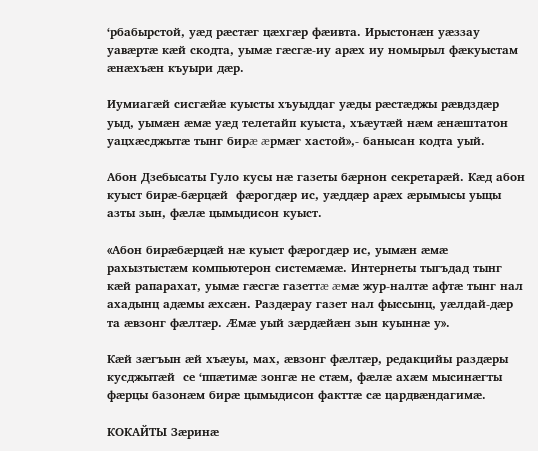‘рбабырстой, уæд рæстæг цæхгæр фæивта. Ирыстонæн уæззау уавæртæ кæй скодта, уымæ гæсгæ-иу арæх иу номырыл фæкуыстам æнæхъæн къуыри дæр.

Иумиагæй сисгæйæ куысты хъуыддаг уæды рæстæджы рæвдздæр уыд, уымæн æмæ уæд телетайп куыста, хъæутæй нæм æнæштатон уацхæсджытæ тынг бирæ æрмæг хастой»,- банысан кодта уый.

Абон Дзебысаты Гуло кусы нæ газеты бæрнон секретарæй. Кæд абон куыст бирæ-бæрцæй  фæрогдæр ис, уæддæр арæх æрымысы уыцы азты зын, фæлæ цымыдисон куыст.

«Абон бирæбæрцæй нæ куыст фæрогдæр ис, уымæн æмæ рахызтыстæм компьютерон системæмæ. Интернеты тыгъдад тынг кæй рапарахат, уымæ гæсгæ газеттæ æмæ жур-налтæ афтæ тынг нал ахадынц адæмы æхсæн. Раздæрау газет нал фыссынц, уæлдай-дæр та æвзонг фæлтæр. Æмæ уый зæрдæйæн зын куыннæ у».

Кæй зæгъын æй хъæуы, мах, æвзонг фæлтæр, редакцийы раздæры кусджытæй  се ‘ппæтимæ зонгæ не стæм, фæлæ ахæм мысинæгты фæрцы базонæм бирæ цымыдисон факттæ сæ цардвæндагимæ.

КОКАЙТЫ Зæринæ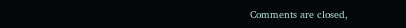Comments are closed,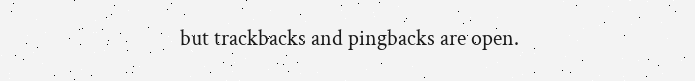but trackbacks and pingbacks are open.